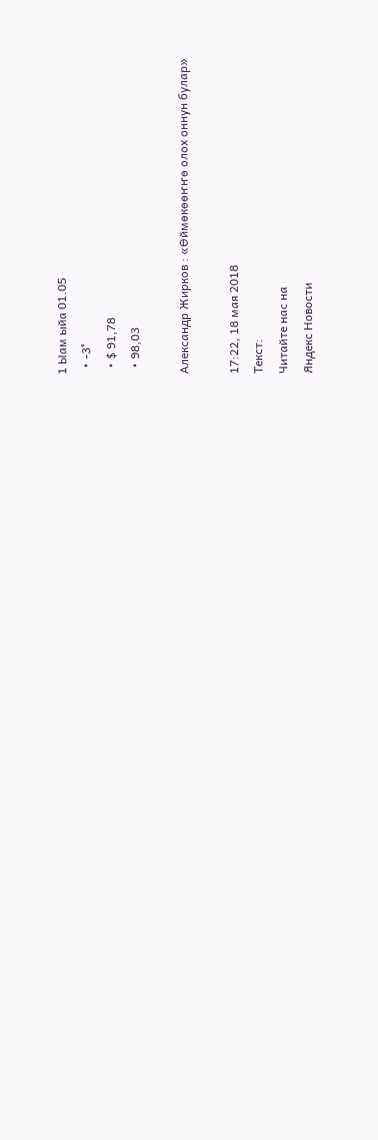1 Ыам ыйа 01.05
  • -3°
  • $ 91,78
  • 98,03

Александр Жирков : «Өймөкөөҥҥө олох оннун булар»

17:22, 18 мая 2018
Текст:
Читайте нас на
Яндекс Новости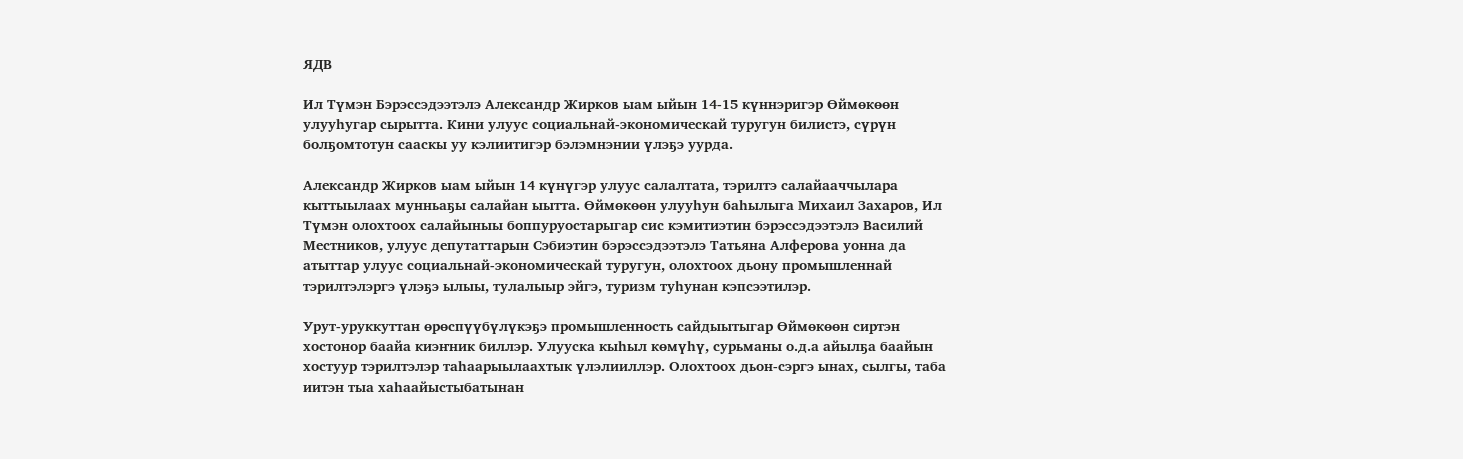ЯДВ

Ил Түмэн Бэрэссэдээтэлэ Александр Жирков ыам ыйын 14-15 күннэригэр Өймөкөөн улууһугар сырытта. Кини улуус социальнай-экономическай туругун билистэ, сүрүн болҕомтотун сааскы уу кэлиитигэр бэлэмнэнии үлэҕэ уурда.

Александр Жирков ыам ыйын 14 күнүгэр улуус салалтата, тэрилтэ салайааччылара кыттыылаах мунньаҕы салайан ыытта. Өймөкөөн улууһун баһылыга Михаил Захаров, Ил Түмэн олохтоох салайыныы боппуруостарыгар сис кэмитиэтин бэрэссэдээтэлэ Василий Местников, улуус депутаттарын Сэбиэтин бэрэссэдээтэлэ Татьяна Алферова уонна да атыттар улуус социальнай-экономическай туругун, олохтоох дьону промышленнай тэрилтэлэргэ үлэҕэ ылыы, тулалыыр эйгэ, туризм туһунан кэпсээтилэр.

Урут-уруккуттан өрөспүүбүлүкэҕэ промышленность сайдыытыгар Өймөкөөн сиртэн хостонор баайа киэҥник биллэр. Улууска кыһыл көмүһү, сурьманы о.д.а айылҕа баайын хостуур тэрилтэлэр таһаарыылаахтык үлэлииллэр. Олохтоох дьон-сэргэ ынах, сылгы, таба иитэн тыа хаһаайыстыбатынан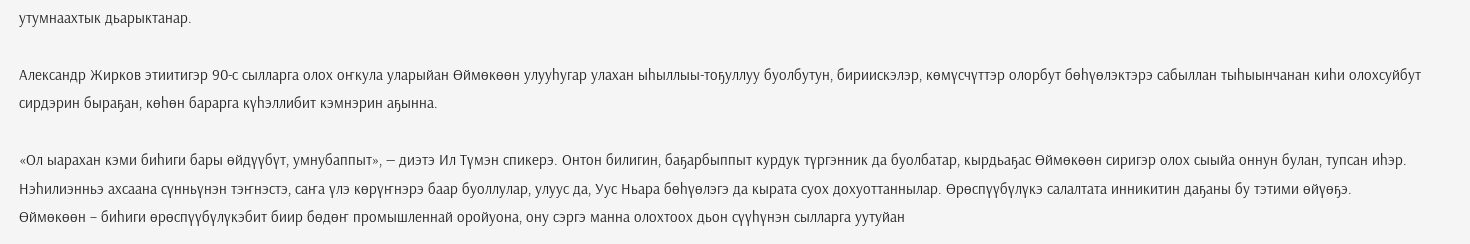утумнаахтык дьарыктанар.

Александр Жирков этиитигэр 90-с сылларга олох оҥкула уларыйан Өймөкөөн улууһугар улахан ыһыллыы-тоҕуллуу буолбутун, бириискэлэр, көмүсчүттэр олорбут бөһүөлэктэрэ сабыллан тыһыынчанан киһи олохсуйбут сирдэрин быраҕан, көһөн барарга күһэллибит кэмнэрин аҕынна.

«Ол ыарахан кэми биһиги бары өйдүүбүт, умнубаппыт», — диэтэ Ил Түмэн спикерэ. Онтон билигин, баҕарбыппыт курдук түргэнник да буолбатар, кырдьаҕас Өймөкөөн сиригэр олох сыыйа оннун булан, тупсан иһэр. Нэһилиэнньэ ахсаана сүнньүнэн тэҥнэстэ, саҥа үлэ көрүҥнэрэ баар буоллулар, улуус да, Уус Ньара бөһүөлэгэ да кырата суох дохуоттаннылар. Өрөспүүбүлүкэ салалтата инникитин даҕаны бу тэтими өйүөҕэ. Өймөкөөн – биһиги өрөспүүбүлүкэбит биир бөдөҥ промышленнай оройуона, ону сэргэ манна олохтоох дьон сүүһүнэн сылларга уутуйан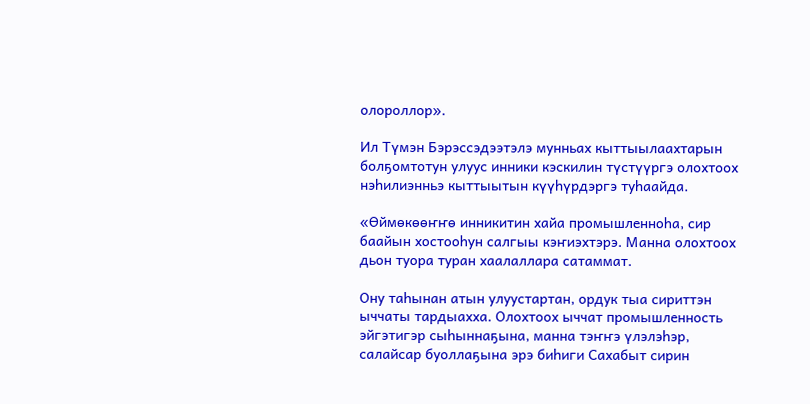олороллор».

Ил Түмэн Бэрэссэдээтэлэ мунньах кыттыылаахтарын болҕомтотун улуус инники кэскилин түстүүргэ олохтоох нэһилиэнньэ кыттыытын күүһүрдэргэ туһаайда.

«Өймөкөөҥҥө инникитин хайа промышленноһа, сир баайын хостооһун салгыы кэҥиэхтэрэ. Манна олохтоох дьон туора туран хаалаллара сатаммат.

Ону таһынан атын улуустартан, ордук тыа сириттэн ыччаты тардыахха. Олохтоох ыччат промышленность эйгэтигэр сыһыннаҕына, манна тэҥҥэ үлэлэһэр, салайсар буоллаҕына эрэ биһиги Сахабыт сирин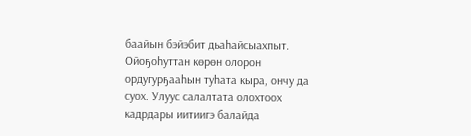баайын бэйэбит дьаһайсыахпыт. Ойоҕоһуттан көрөн олорон ордугурҕааһын туһата кыра, ончу да суох. Улуус салалтата олохтоох кадрдары иитиигэ балайда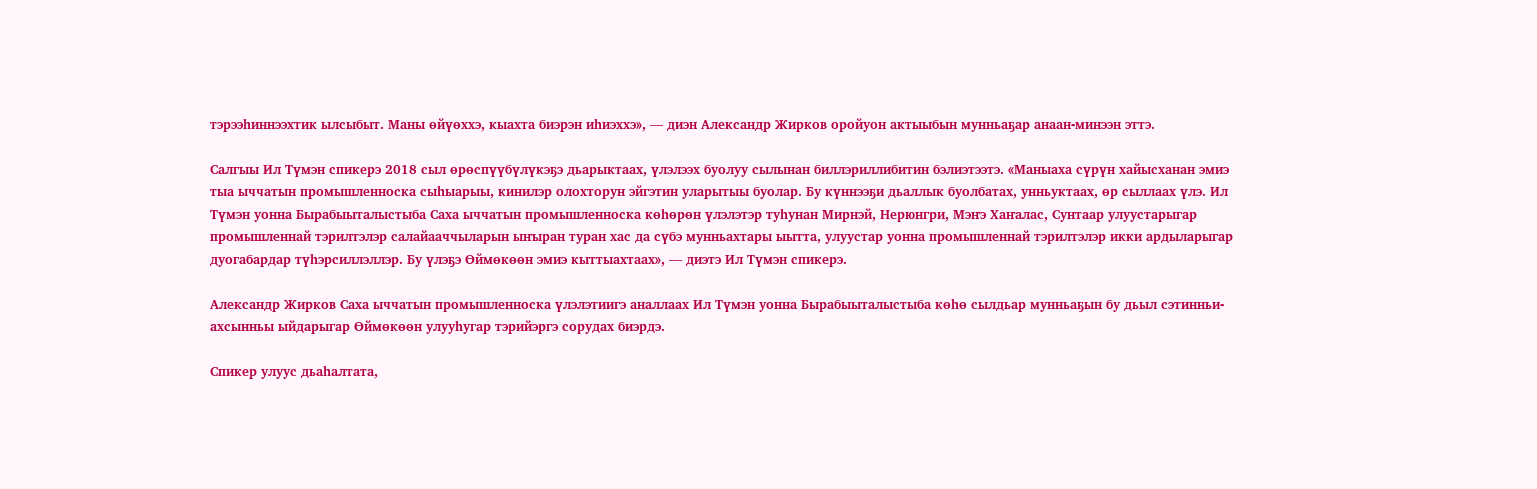тэрээһиннээхтик ылсыбыт. Маны өйүөххэ, кыахта биэрэн иһиэххэ», — диэн Александр Жирков оройуон актыыбын мунньаҕар анаан-минээн эттэ.

Салгыы Ил Түмэн спикерэ 2018 сыл өрөспүүбүлүкэҕэ дьарыктаах, үлэлээх буолуу сылынан биллэриллибитин бэлиэтээтэ. «Маныаха сүрүн хайысханан эмиэ тыа ыччатын промышленноска сыһыарыы, кинилэр олохторун эйгэтин уларытыы буолар. Бу күннээҕи дьаллык буолбатах, унньуктаах, өр сыллаах үлэ. Ил Түмэн уонна Бырабыыталыстыба Саха ыччатын промышленноска көһөрөн үлэлэтэр туһунан Мирнэй, Нерюнгри, Мэҥэ Хаҥалас, Сунтаар улуустарыгар промышленнай тэрилтэлэр салайааччыларын ыҥыран туран хас да сүбэ мунньахтары ыытта, улуустар уонна промышленнай тэрилтэлэр икки ардыларыгар дуогабардар түһэрсиллэллэр. Бу үлэҕэ Өймөкөөн эмиэ кыттыахтаах», — диэтэ Ил Түмэн спикерэ.

Александр Жирков Саха ыччатын промышленноска үлэлэтиигэ аналлаах Ил Түмэн уонна Бырабыыталыстыба көһө сылдьар мунньаҕын бу дьыл сэтинньи-ахсынньы ыйдарыгар Өймөкөөн улууһугар тэрийэргэ сорудах биэрдэ.

Спикер улуус дьаһалтата,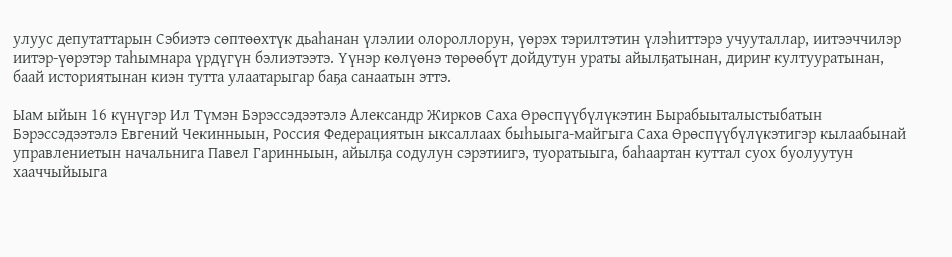улуус депутаттарын Сэбиэтэ сөптөөхтүк дьаһанан үлэлии олороллорун, үөрэх тэрилтэтин үлэһиттэрэ учууталлар, иитээччилэр иитэр-үөрэтэр таһымнара үрдүгүн бэлиэтээтэ. Үүнэр көлүөнэ төрөөбүт дойдутун ураты айылҕатынан, дириҥ култууратынан, баай историятынан киэн тутта улаатарыгар баҕа санаатын эттэ.

Ыам ыйын 16 күнүгэр Ил Түмэн Бэрэссэдээтэлэ Александр Жирков Саха Өрөспүүбүлүкэтин Бырабыыталыстыбатын Бэрэссэдээтэлэ Евгений Чекинныын, Россия Федерациятын ыксаллаах быһыыга-майгыга Саха Өрөспүүбүлүкэтигэр кылаабынай управлениетын начальнига Павел Гаринныын, айылҕа содулун сэрэтиигэ, туоратыыга, баһаартан куттал суох буолуутун хааччыйыыга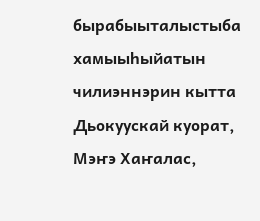бырабыыталыстыба хамыыһыйатын чилиэннэрин кытта Дьокуускай куорат, Мэҥэ Хаҥалас,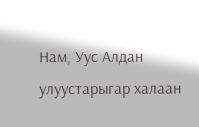Нам, Уус Алдан улуустарыгар халаан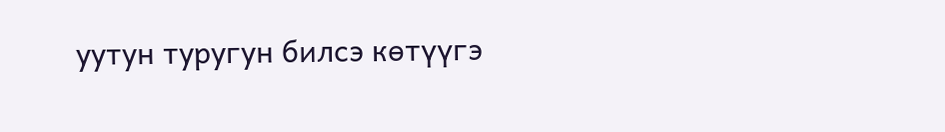уутун туругун билсэ көтүүгэ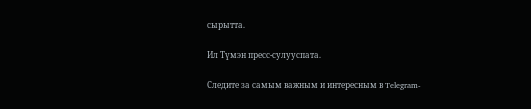сырытта.

Ил Түмэн пресс-сулууспата.

Следите за самым важным и интересным в Telegram-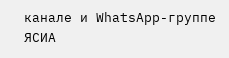канале и WhatsApp-группе ЯСИА